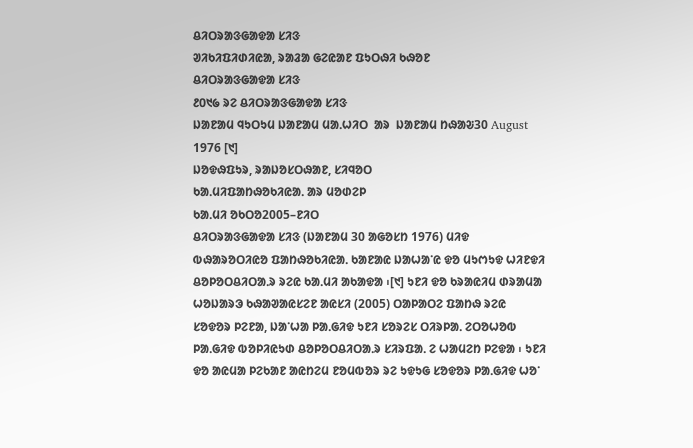ᱪᱤᱛᱨᱟᱝᱜᱟᱫᱟ ᱥᱤᱝ
ᱣᱤᱠᱤᱯᱤᱰᱤᱭᱟ, ᱨᱟᱲᱟ ᱜᱮᱭᱟᱱ ᱯᱩᱛᱷᱤ ᱠᱷᱚᱱ
ᱪᱤᱛᱨᱟᱝᱜᱟᱫᱟ ᱥᱤᱝ
᱒᱐᱑᱙ ᱨᱮ ᱪᱤᱛᱨᱟᱝᱜᱟᱫᱟ ᱥᱤᱝ
ᱡᱟᱱᱟᱢ ᱧᱩᱛᱩᱢ ᱡᱟᱱᱟᱢ ᱢᱟᱹᱦᱤᱛ  ᱟᱨ  ᱡᱟᱱᱟᱢ ᱴᱷᱟᱶ30 August 1976 [᱑]
ᱡᱚᱫᱷᱯᱩᱨ, ᱨᱟᱡᱚᱥᱛᱷᱟᱱ, ᱥᱤᱧᱚᱛ
ᱠᱟᱹᱢᱤᱯᱟᱴᱷᱚᱠᱤᱭᱟᱹ ᱟᱨ ᱢᱚᱰᱮᱞ
ᱠᱟᱹᱢᱤ ᱚᱠᱛᱚ2005–ᱱᱤᱛ
ᱪᱤᱛᱨᱟᱝᱜᱟᱫᱟ ᱥᱤᱝ (ᱡᱟᱱᱟᱢ 30 ᱟᱜᱚᱥᱴ 1976) ᱢᱤᱫ ᱵᱷᱟᱨᱚᱛᱤᱭᱚ ᱯᱟᱴᱷᱚᱠᱤᱭᱟᱹ ᱠᱟᱱᱟᱭ ᱡᱟᱦᱟᱸᱭ ᱫᱚ ᱢᱩᱬᱩᱫ ᱦᱤᱱᱫᱤ ᱪᱚᱞᱚᱛᱪᱤᱛᱟᱹᱨ ᱨᱮᱭ ᱠᱟᱹᱢᱤ ᱟᱠᱟᱫᱟ ᱾[᱑] ᱩᱱᱤ ᱫᱚ ᱠᱨᱟᱭᱤᱢ ᱰᱨᱟᱢᱟ ᱦᱚᱡᱟᱨᱳ ᱠᱷᱟᱣᱟᱭᱥᱮᱱ ᱟᱭᱥᱤ (2005) ᱛᱟᱞᱟᱛᱮ ᱯᱟᱴᱷ ᱨᱮᱭ ᱥᱚᱫᱚᱨ ᱞᱮᱱᱟ, ᱡᱟᱸᱦᱟ ᱞᱟᱹᱜᱤᱫ ᱩᱱᱤ ᱥᱚᱨᱮᱥ ᱛᱤᱨᱞᱟᱹ ᱮᱛᱚᱦᱚᱵ ᱞᱟᱹᱜᱤᱫ ᱵᱚᱞᱤᱭᱩᱰ ᱪᱚᱞᱚᱛᱪᱤᱛᱟᱹᱨ ᱥᱤᱨᱯᱟᱹ ᱮ ᱦᱟᱢᱮᱴ ᱞᱮᱫᱟ ᱾ ᱩᱱᱤ ᱫᱚ ᱟᱭᱢᱟ ᱞᱮᱠᱟᱱ ᱟᱭᱴᱮᱢ ᱱᱚᱢᱵᱚᱨ ᱨᱮ ᱩᱫᱩᱜ ᱥᱚᱫᱚᱨ ᱞᱟᱹᱜᱤᱫ ᱦᱚᱸ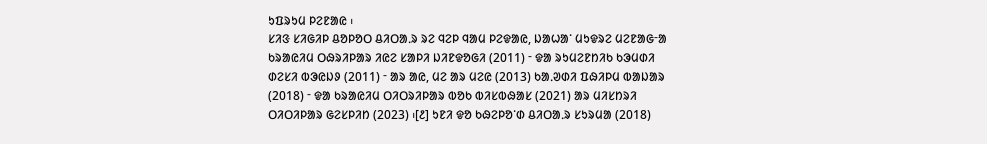ᱩᱯᱨᱩᱢ ᱞᱮᱱᱟᱭ ᱾
ᱥᱤᱝ ᱥᱤᱜᱤᱞ ᱪᱚᱞᱚᱛ ᱪᱤᱛᱟᱹᱨ ᱨᱮ ᱧᱮᱞ ᱧᱟᱢ ᱞᱮᱫᱟᱭ, ᱡᱟᱦᱟᱸ ᱢᱩᱫᱨᱮ ᱢᱮᱱᱟᱜᱼᱟ ᱠᱨᱟᱭᱤᱢ ᱛᱷᱨᱤᱞᱟᱨ ᱤᱭᱮ ᱥᱟᱞᱤ ᱡᱤᱱᱫᱚᱜᱤ (2011) ᱼ ᱫᱟ ᱨᱩᱢᱮᱱᱴᱤᱠ ᱠᱳᱢᱰᱤ ᱰᱮᱥᱤ ᱵᱳᱭᱡᱽ (2011) ᱼ ᱟᱨ ᱟᱭ, ᱢᱮ ᱟᱨ ᱢᱮᱭ (2013) ᱠᱟᱹᱣᱰᱤ ᱯᱷᱤᱞᱢ ᱵᱟᱡᱟᱨ (2018) ᱼ ᱫᱟ ᱠᱨᱟᱭᱤᱢ ᱛᱤᱛᱨᱤᱞᱟᱨ ᱵᱚᱠ ᱵᱤᱥᱵᱷᱟᱥ (2021) ᱟᱨ ᱢᱤᱥᱴᱨᱤ ᱛᱤᱛᱤᱞᱟᱨ ᱜᱮᱥᱞᱤᱴ (2023) ᱾[᱒] ᱩᱱᱤ ᱫᱚ ᱠᱷᱮᱞᱚᱸᱰ ᱪᱤᱛᱟᱹᱨ ᱥᱩᱨᱢᱟ (2018)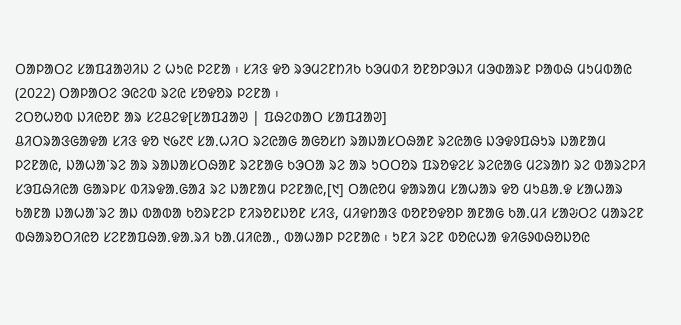ᱛᱟᱞᱟᱛᱮ ᱥᱟᱯᱲᱟᱣᱤᱡ ᱮ ᱦᱩᱭ ᱞᱮᱱᱟ ᱾ ᱥᱤᱝ ᱫᱚ ᱨᱳᱢᱮᱱᱴᱤᱠ ᱠᱳᱢᱰᱤ ᱚᱱᱚᱞᱳᱡᱤ ᱢᱳᱰᱟᱨᱱ ᱞᱟᱵᱷ ᱢᱩᱢᱵᱟᱭ (2022) ᱛᱟᱞᱟᱛᱮ ᱳᱭᱮᱵ ᱨᱮᱭ ᱥᱚᱫᱚᱨ ᱞᱮᱱᱟ ᱾
ᱮᱛᱚᱦᱚᱵ ᱡᱤᱭᱚᱱ ᱟᱨ ᱥᱮᱪᱮᱫ[ᱥᱟᱯᱲᱟᱣ | ᱯᱷᱮᱰᱟᱛ ᱥᱟᱯᱲᱟᱣ]
ᱪᱤᱛᱨᱟᱝᱜᱟᱫᱟ ᱥᱤᱝ ᱫᱚ ᱑᱙᱗᱖ ᱥᱟᱹᱦᱤᱛ ᱨᱮᱭᱟᱜ ᱟᱜᱚᱥᱴ ᱨᱟᱡᱟᱥᱛᱷᱟᱱ ᱨᱮᱭᱟᱜ ᱡᱳᱫᱽᱯᱷᱩᱨ ᱡᱟᱱᱟᱢ ᱞᱮᱱᱟᱭ, ᱡᱟᱦᱟᱸᱨᱮ ᱟᱨ ᱨᱟᱡᱟᱥᱛᱷᱟᱱ ᱨᱮᱱᱟᱜ ᱠᱳᱛᱟ ᱨᱮ ᱟᱨ ᱩᱛᱛᱚᱨ ᱯᱨᱚᱫᱮᱥ ᱨᱮᱭᱟᱜ ᱢᱮᱨᱟᱴ ᱨᱮ ᱵᱟᱨᱮᱞᱤ ᱥᱳᱯᱷᱤᱭᱟ ᱜᱟᱨᱞᱥ ᱵᱤᱨᱫᱟᱹᱜᱟᱲ ᱨᱮ ᱡᱟᱱᱟᱢ ᱞᱮᱱᱟᱭ,[᱑] ᱛᱟᱭᱚᱢ ᱫᱟᱨᱟᱢ ᱥᱟᱦᱟᱨ ᱫᱚ ᱢᱩᱪᱟᱹᱫ ᱥᱟᱦᱟᱨ ᱠᱟᱱᱟ ᱡᱟᱦᱟᱸᱨᱮ ᱟᱡ ᱵᱟᱵᱟ ᱠᱚᱨᱱᱮᱞ ᱱᱤᱨᱚᱱᱡᱚᱱ ᱥᱤᱝ, ᱢᱤᱫᱴᱟᱝ ᱵᱚᱱᱚᱫᱚᱞ ᱟᱱᱟᱜ ᱠᱟᱹᱢᱤ ᱥᱟᱶᱛᱮ ᱢᱟᱨᱮᱱ ᱵᱷᱟᱨᱚᱛᱤᱭᱚ ᱥᱮᱱᱟᱯᱷᱟᱹᱫᱟᱹᱨᱤ ᱠᱟᱹᱢᱤᱭᱟᱹ, ᱵᱟᱦᱟᱞ ᱞᱮᱱᱟᱭ ᱾ ᱩᱱᱤ ᱨᱮᱱ ᱵᱚᱭᱦᱟ ᱫᱤᱜᱽᱵᱷᱚᱡᱚᱭ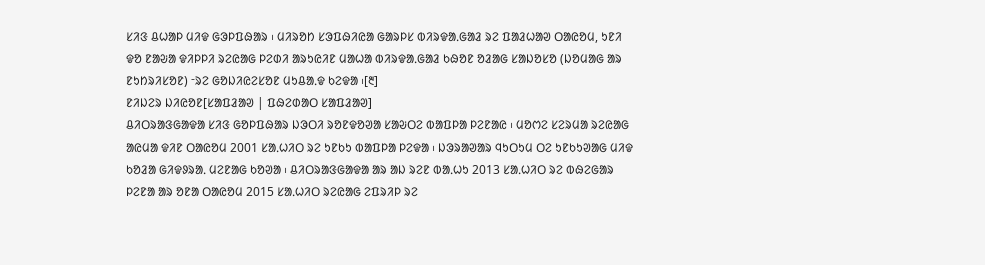ᱥᱤᱝ ᱪᱦᱟᱞ ᱢᱤᱫ ᱜᱳᱞᱯᱷᱟᱨ ᱾ ᱢᱤᱨᱚᱴ ᱥᱳᱯᱷᱤᱭᱟ ᱜᱟᱨᱞᱥ ᱵᱤᱨᱫᱟᱹᱜᱟᱲ ᱨᱮ ᱯᱟᱲᱦᱟᱣ ᱛᱟᱭᱚᱢ, ᱩᱱᱤ ᱫᱚ ᱱᱟᱶᱟ ᱫᱤᱞᱞᱤ ᱨᱮᱭᱟᱜ ᱞᱮᱰᱤ ᱟᱨᱩᱭᱤᱱ ᱢᱟᱦᱟ ᱵᱤᱨᱫᱟᱹᱜᱟᱲ ᱠᱷᱚᱱ ᱚᱲᱟᱜ ᱥᱟᱡᱚᱥᱚ (ᱡᱚᱢᱟᱜ ᱟᱨ ᱱᱩᱴᱨᱤᱥᱚᱱ) ᱼᱨᱮ ᱜᱚᱡᱤᱭᱮᱥᱚᱱ ᱢᱩᱪᱟᱹᱫ ᱠᱮᱫᱟ ᱾[᱓]
ᱱᱤᱡᱮᱨ ᱡᱤᱭᱚᱱ[ᱥᱟᱯᱲᱟᱣ | ᱯᱷᱮᱰᱟᱛ ᱥᱟᱯᱲᱟᱣ]
ᱪᱤᱛᱨᱟᱝᱜᱟᱫᱟ ᱥᱤᱝ ᱜᱚᱞᱯᱷᱟᱨ ᱡᱳᱛᱤ ᱨᱚᱱᱫᱚᱣᱟ ᱥᱟᱶᱛᱮ ᱵᱟᱯᱞᱟ ᱞᱮᱱᱟᱭ ᱾ ᱢᱚᱬᱮ ᱥᱮᱨᱢᱟ ᱨᱮᱭᱟᱜ ᱟᱭᱢᱟ ᱫᱤᱱ ᱛᱟᱭᱚᱢ 2001 ᱥᱟᱹᱦᱤᱛ ᱨᱮ ᱩᱱᱠᱩ ᱵᱟᱯᱞᱟ ᱞᱮᱫᱟ ᱾ ᱡᱳᱨᱟᱣᱟᱨ ᱧᱩᱛᱩᱢ ᱛᱮ ᱩᱱᱠᱩᱣᱟᱜ ᱢᱤᱫ ᱠᱚᱲᱟ ᱜᱤᱫᱽᱨᱟᱹ ᱢᱮᱱᱟᱜ ᱠᱚᱣᱟ ᱾ ᱪᱤᱛᱨᱟᱝᱜᱟᱫᱟ ᱟᱨ ᱟᱡ ᱨᱮᱱ ᱵᱟᱹᱦᱩ 2013 ᱥᱟᱹᱦᱤᱛ ᱨᱮ ᱵᱷᱮᱜᱟᱨ ᱞᱮᱱᱟ ᱟᱨ ᱚᱱᱟ ᱛᱟᱭᱚᱢ 2015 ᱥᱟᱹᱦᱤᱛ ᱨᱮᱭᱟᱜ ᱮᱯᱨᱤᱞ ᱨᱮ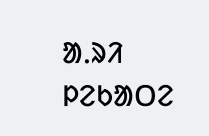ᱟᱹᱨᱤ ᱞᱮᱠᱟᱛᱮ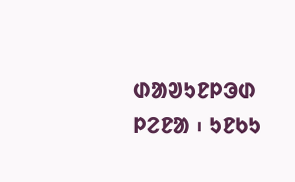ᱰᱟᱣᱩᱱᱞᱳᱰ ᱞᱮᱱᱟ ᱾ ᱩᱱᱠᱩ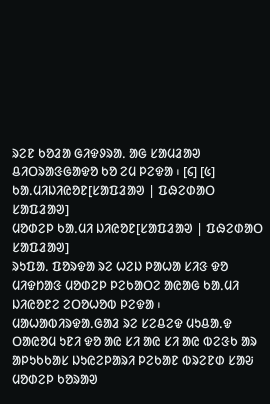ᱨᱮᱱ ᱠᱚᱲᱟ ᱜᱤᱫᱽᱨᱟᱹ ᱟᱜ ᱥᱟᱢᱲᱟᱣ ᱪᱤᱛᱨᱟᱝᱜᱟᱫᱚ ᱠᱚ ᱮᱢ ᱞᱮᱫᱟ ᱾ [᱔] [᱕]
ᱠᱟᱹᱢᱤᱡᱤᱭᱚᱱ[ᱥᱟᱯᱲᱟᱣ | ᱯᱷᱮᱰᱟᱛ ᱥᱟᱯᱲᱟᱣ]
ᱢᱚᱰᱮᱞ ᱠᱟᱹᱢᱤ ᱡᱤᱭᱚᱱ[ᱥᱟᱯᱲᱟᱣ | ᱯᱷᱮᱰᱟᱛ ᱥᱟᱯᱲᱟᱣ]
ᱨᱩᱯᱟᱹ ᱯᱚᱨᱫᱟ ᱨᱮ ᱦᱮᱡ ᱞᱟᱦᱟ ᱥᱤᱝ ᱫᱚ ᱢᱤᱫᱴᱟᱝ ᱢᱚᱰᱮᱞ ᱞᱮᱠᱟᱛᱮ ᱟᱭᱟᱜ ᱠᱟᱹᱢᱤ ᱡᱤᱭᱚᱱᱮ ᱮᱛᱚᱦᱚᱵ ᱞᱮᱫᱟ ᱾ ᱢᱟᱦᱟᱵᱤᱨᱫᱟᱹᱜᱟᱲ ᱨᱮ ᱥᱮᱪᱮᱫ ᱢᱩᱪᱟᱹᱫ ᱛᱟᱭᱚᱢ ᱩᱱᱤ ᱫᱚ ᱟᱭ ᱥᱤ ᱟᱭ ᱥᱤ ᱟᱭ ᱵᱮᱝᱠ ᱟᱨ ᱟᱞᱩᱠᱠᱟᱥ ᱡᱩᱭᱮᱞᱟᱨᱤ ᱞᱮᱠᱟᱱ ᱵᱨᱮᱱᱰ ᱥᱟᱶ ᱢᱚᱰᱮᱞ ᱠᱚᱨᱟᱣ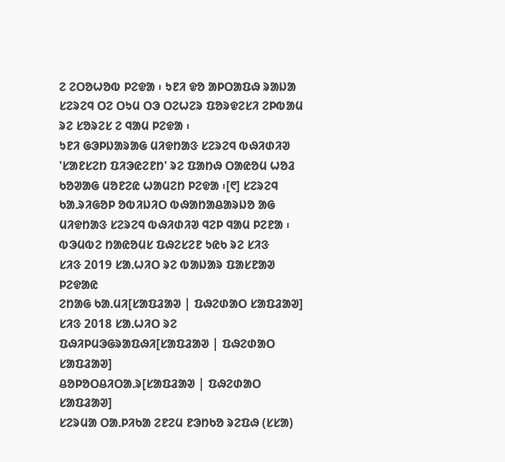ᱮ ᱮᱛᱚᱦᱚᱵ ᱞᱮᱫᱟ ᱾ ᱩᱱᱤ ᱫᱚ ᱟᱞᱛᱟᱯᱷ ᱨᱟᱡᱟ ᱥᱮᱨᱮᱧ ᱛᱮ ᱛᱩᱢ ᱛᱳ ᱛᱮᱦᱮᱨ ᱯᱚᱨᱫᱮᱥᱤ ᱮᱞᱵᱟᱢ ᱨᱮ ᱥᱚᱨᱮᱥ ᱮ ᱧᱟᱢ ᱞᱮᱫᱟ ᱾
ᱩᱱᱤ ᱜᱳᱞᱡᱟᱨᱟᱜ ᱢᱤᱫᱴᱟᱝ ᱥᱮᱨᱮᱧ ᱵᱷᱤᱰᱤᱣ 'ᱥᱟᱱᱥᱮᱴ ᱯᱤᱳᱭᱮᱱᱴ' ᱨᱮ ᱯᱟᱴᱷ ᱛᱟᱭᱚᱢ ᱦᱚᱲ ᱠᱚᱣᱟᱜ ᱢᱚᱱᱮᱭ ᱦᱟᱢᱮᱴ ᱞᱮᱫᱟ ᱾[᱖] ᱥᱮᱨᱮᱧ ᱠᱟᱹᱨᱤᱜᱚᱞ ᱚᱵᱤᱡᱤᱛ ᱵᱷᱟᱴᱟᱪᱟᱨᱡᱚ ᱟᱜ ᱢᱤᱫᱴᱟᱝ ᱥᱮᱨᱮᱧ ᱵᱷᱤᱰᱤᱣ ᱧᱮᱞ ᱧᱟᱢ ᱞᱮᱱᱟ ᱾
ᱵᱳᱢᱵᱮ ᱴᱟᱭᱚᱢᱥ ᱯᱷᱮᱥᱮᱱ ᱩᱭᱠ ᱨᱮ ᱥᱤᱝ
ᱥᱤᱝ 2019 ᱥᱟᱹᱦᱤᱛ ᱨᱮ ᱵᱟᱡᱟᱨ ᱯᱟᱥᱱᱟᱣ ᱞᱮᱫᱟᱭ
ᱮᱴᱟᱜ ᱠᱟᱹᱢᱤ[ᱥᱟᱯᱲᱟᱣ | ᱯᱷᱮᱰᱟᱛ ᱥᱟᱯᱲᱟᱣ]
ᱥᱤᱝ 2018 ᱥᱟᱹᱦᱤᱛ ᱨᱮ
ᱯᱷᱤᱞᱢᱳᱜᱨᱟᱯᱷᱤ[ᱥᱟᱯᱲᱟᱣ | ᱯᱷᱮᱰᱟᱛ ᱥᱟᱯᱲᱟᱣ]
ᱪᱚᱞᱚᱛᱪᱤᱛᱟᱹᱨ[ᱥᱟᱯᱲᱟᱣ | ᱯᱷᱮᱰᱟᱛ ᱥᱟᱯᱲᱟᱣ]
ᱥᱮᱨᱢᱟ ᱛᱟᱹᱞᱤᱠᱟ ᱮᱱᱮᱢ ᱱᱳᱴᱠᱚ ᱨᱮᱯᱷ (ᱥᱥᱟ)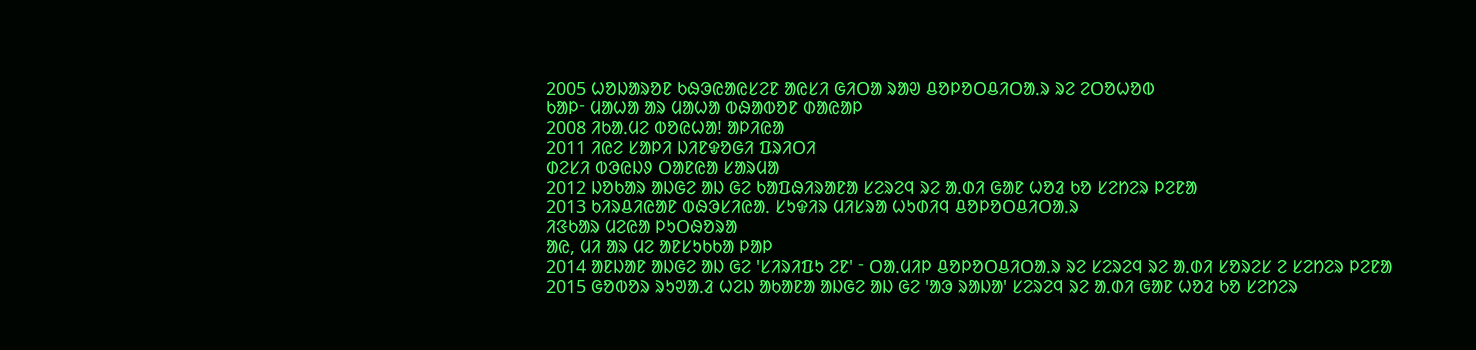2005 ᱦᱚᱡᱟᱨᱚᱱ ᱠᱷᱳᱭᱟᱭᱥᱮᱱ ᱟᱭᱥᱤ ᱜᱤᱛᱟ ᱨᱟᱣ ᱪᱚᱞᱚᱛᱪᱤᱛᱟᱹᱨ ᱨᱮ ᱮᱛᱚᱦᱚᱵ
ᱠᱟᱞᱼ ᱢᱟᱦᱟ ᱟᱨ ᱢᱟᱦᱟ ᱵᱷᱟᱵᱚᱱ ᱰᱟᱭᱟᱞ
2008 ᱤᱠᱟᱹᱢᱮ ᱵᱚᱭᱦᱟ! ᱟᱞᱤᱭᱟ
2011 ᱤᱭᱮ ᱥᱟᱞᱤ ᱡᱤᱱᱫᱚᱜᱤ ᱯᱨᱤᱛᱤ
ᱰᱮᱥᱤ ᱵᱳᱭᱡᱽ ᱛᱟᱱᱭᱟ ᱥᱟᱨᱢᱟ
2012 ᱡᱚᱠᱟᱨ ᱟᱡᱜᱮ ᱟᱡ ᱜᱮ ᱠᱟᱯᱷᱤᱨᱟᱱᱟ ᱥᱮᱨᱮᱧ ᱨᱮ ᱟᱹᱰᱤ ᱜᱟᱱ ᱦᱚᱲ ᱠᱚ ᱥᱮᱴᱮᱨ ᱞᱮᱱᱟ
2013 ᱠᱤᱨᱪᱤᱭᱟᱱ ᱵᱷᱳᱥᱤᱭᱟᱹ ᱥᱩᱫᱤᱨ ᱢᱤᱥᱨᱟ ᱦᱩᱰᱤᱧ ᱪᱚᱞᱚᱛᱪᱤᱛᱟᱹᱨ
ᱤᱝᱠᱟᱨ ᱢᱮᱭᱟ ᱞᱩᱛᱷᱚᱨᱟ
ᱟᱭ, ᱢᱤ ᱟᱨ ᱢᱮ ᱟᱱᱥᱩᱠᱠᱟ ᱞᱟᱞ
2014 ᱟᱱᱡᱟᱱ ᱟᱡᱜᱮ ᱟᱡ ᱜᱮ 'ᱥᱤᱨᱤᱯᱩ ᱮᱱ' ᱼ ᱛᱟᱹᱢᱤᱞ ᱪᱚᱞᱚᱛᱪᱤᱛᱟᱹᱨ ᱨᱮ ᱥᱮᱨᱮᱧ ᱨᱮ ᱟᱹᱰᱤ ᱥᱚᱨᱮᱥ ᱮ ᱥᱮᱴᱮᱨ ᱞᱮᱱᱟ
2015 ᱜᱚᱵᱚᱨ ᱨᱩᱣᱟᱹᱲ ᱦᱮᱡ ᱟᱠᱟᱱᱟ ᱟᱡᱜᱮ ᱟᱡ ᱜᱮ 'ᱟᱳ ᱨᱟᱡᱟ' ᱥᱮᱨᱮᱧ ᱨᱮ ᱟᱹᱰᱤ ᱜᱟᱱ ᱦᱚᱲ ᱠᱚ ᱥᱮᱴᱮᱨ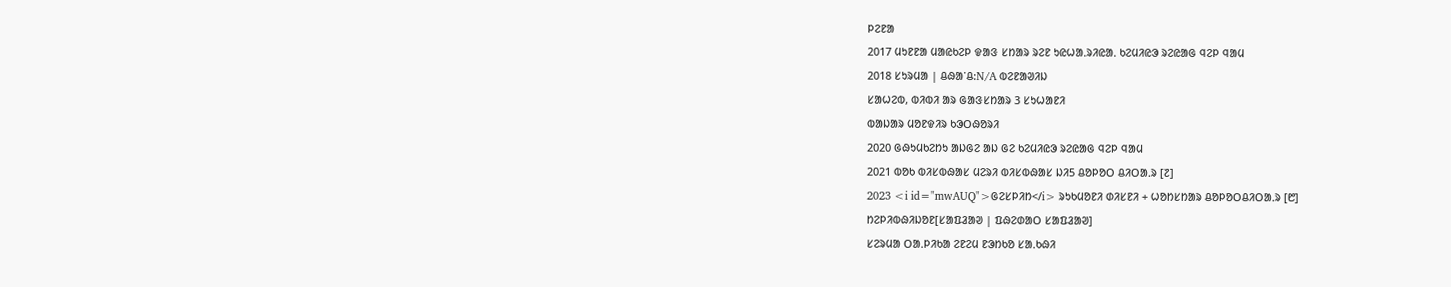ᱞᱮᱱᱟ
2017 ᱢᱩᱱᱱᱟ ᱢᱟᱭᱠᱮᱞ ᱫᱟᱝ ᱥᱴᱟᱨ ᱨᱮᱱ ᱩᱭᱦᱟᱹᱨᱤᱭᱟᱹ ᱠᱮᱢᱤᱭᱳ ᱨᱮᱭᱟᱜ ᱧᱮᱞ ᱧᱟᱢ
2018 ᱥᱩᱨᱢᱟ | ᱪᱷᱟᱸᱪ:N/A ᱵᱮᱱᱟᱣᱤᱡ
ᱥᱟᱦᱮᱵ, ᱵᱤᱵᱤ ᱟᱨ ᱜᱟᱝᱥᱴᱟᱨ 3 ᱥᱩᱦᱟᱱᱤ
ᱵᱟᱡᱟᱨ ᱢᱚᱱᱫᱤᱨ ᱠᱳᱛᱷᱚᱨᱤ
2020 ᱜᱷᱩᱢᱠᱮᱴᱩ ᱟᱡᱜᱮ ᱟᱡ ᱜᱮ ᱠᱮᱢᱤᱭᱳ ᱨᱮᱭᱟᱜ ᱧᱮᱞ ᱧᱟᱢ
2021 ᱵᱚᱠ ᱵᱤᱥᱵᱷᱟᱥ ᱢᱮᱨᱤ ᱵᱤᱥᱵᱷᱟᱥ ᱡᱤ5 ᱪᱚᱞᱚᱛ ᱪᱤᱛᱟᱹᱨ [᱗]
2023 <i id="mwAUQ">ᱜᱮᱥᱞᱤᱴ</i> ᱨᱩᱠᱢᱚᱱᱤ ᱰᱤᱥᱱᱤ + ᱦᱚᱴᱥᱴᱟᱨ ᱪᱚᱞᱚᱛᱪᱤᱛᱟᱹᱨ [᱘]
ᱴᱮᱞᱤᱵᱷᱤᱡᱚᱱ[ᱥᱟᱯᱲᱟᱣ | ᱯᱷᱮᱰᱟᱛ ᱥᱟᱯᱲᱟᱣ]
ᱥᱮᱨᱢᱟ ᱛᱟᱹᱞᱤᱠᱟ ᱮᱱᱮᱢ ᱱᱳᱴᱠᱚ ᱥᱟᱹᱠᱷᱤ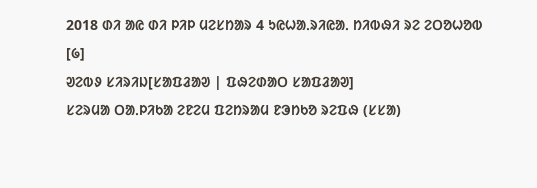2018 ᱰᱤ ᱟᱭ ᱰᱤ ᱞᱤᱞ ᱢᱮᱥᱴᱟᱨ 4 ᱩᱭᱦᱟᱹᱨᱤᱭᱟᱹ ᱴᱤᱵᱷᱤ ᱨᱮ ᱮᱛᱚᱦᱚᱵ [᱙]
ᱣᱮᱵᱽ ᱥᱤᱨᱤᱡ[ᱥᱟᱯᱲᱟᱣ | ᱯᱷᱮᱰᱟᱛ ᱥᱟᱯᱲᱟᱣ]
ᱥᱮᱨᱢᱟ ᱛᱟᱹᱞᱤᱠᱟ ᱮᱱᱮᱢ ᱯᱮᱴᱨᱟᱢ ᱱᱳᱴᱠᱚ ᱨᱮᱯᱷ (ᱥᱥᱟ)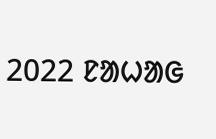2022 ᱱᱟᱦᱟᱜ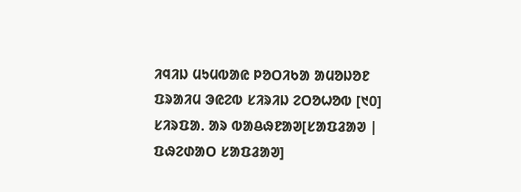ᱤᱧᱤᱡ ᱢᱩᱢᱵᱟᱭ ᱞᱚᱛᱤᱠᱟ ᱟᱢᱚᱡᱚᱱ ᱯᱨᱟᱤᱢ ᱳᱭᱮᱵ ᱥᱤᱨᱤᱡ ᱮᱛᱚᱦᱚᱵ [᱑᱐]
ᱥᱤᱨᱯᱟᱹ ᱟᱨ ᱵᱟᱪᱷᱱᱟᱣ[ᱥᱟᱯᱲᱟᱣ | ᱯᱷᱮᱰᱟᱛ ᱥᱟᱯᱲᱟᱣ]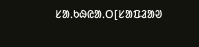ᱥᱟᱹᱠᱷᱭᱟᱹᱛ[ᱥᱟᱯᱲᱟᱣ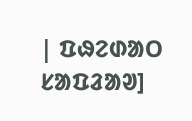| ᱯᱷᱮᱰᱟᱛ ᱥᱟᱯᱲᱟᱣ]